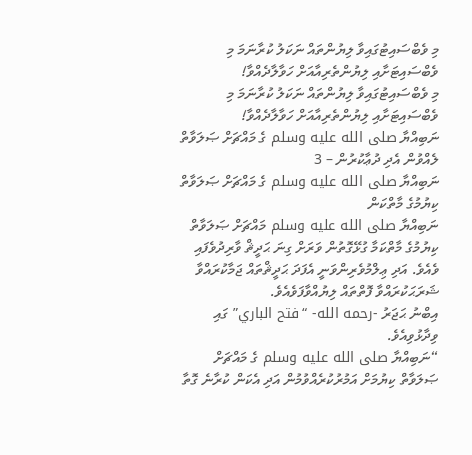މި ވެބްސައިޓުގައިވާ ލިޔުންތައް ނަކަލު ކުރާނަމަ މި ވެބްސައިޓަށާއި ލިޔުންތެރިއާއަށް ހަވާލާދެއްވާ!
މި ވެބްސައިޓުގައިވާ ލިޔުންތައް ނަކަލު ކުރާނަމަ މި ވެބްސައިޓަށާއި ލިޔުންތެރިއާއަށް ހަވާލާދެއްވާ!
ނަބިއްޔާ صلى الله عليه وسلم ގެ މައްޗަށް ޞަލަވާތް ލެއްވުން އެދި ދުޢާކުރުން – 3
ނަބިއްޔާ صلى الله عليه وسلم ގެ މައްޗަށް ޞަލަވާތް ކިޔުމުގެ މާތްކަން
ނަބިއްޔާ صلى الله عليه وسلم މައްޗަށް ޞަލަވާތް ކިޔުމުގެ މާތްކަމާ ގުޅޭގޮތުން ވަރަށް ގިނަ ޙަދީޘް ވާރިދުވެފައި ވެއެވެ. އަދި ޢިލްމުވެރިންވަނީ އެފަދަ ޙަދީޘްތައް ޖަމާކުރައްވާ ޝަރަޙަކުރައްވާ ފޮތްތައް ލިޔުއްވާފަވެއެވެ.
އިބްނު ޙަޖަރު -رحمه الله- “فتح الباري” ގައި ވިދާޅުވިއެވެ.
“ނަބިއްޔާ صلى الله عليه وسلم ގެ މައްޗަށް ޞަލަވާތް ކިޔުމަށް އަމުރުކުރެއްވުމުން އަދި އެކަން ކުރާނެ ގޮތާ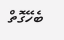ބެހޭގޮތް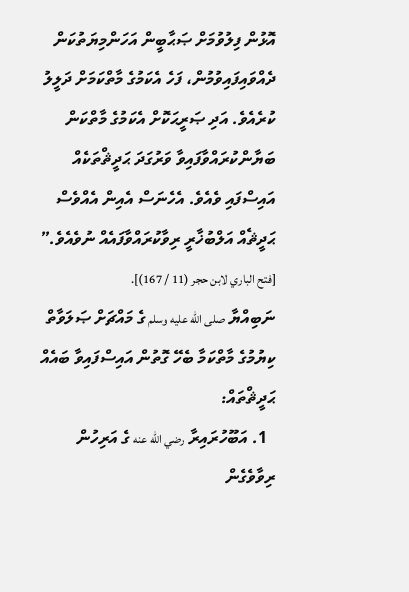އޮޅުން ފިލުވުމަށް ޞަޙާބީން އަހަންމިޔަތުކަން ދެއްވައިފައިވުމުން، ފަހެ އެކަމުގެ މާތްކަމަށް ދަލީލު ކުރެއެވެ. އަދި ޞަރީޙަކޮށް އެކަމުގެ މާތްކަން ބަޔާންކުރައްވާފައިވާ ވަރުގަދަ ޙަދީޘްތަކެއް އައިސްފައި ވެއެވެ. އެހެނަސް އެއިން އެއްވެސް ޙަދީޘެއް އަލްބުޚާރީ ރިވާކުރައްވާފައެއް ނުވެއެވެ.” [فتح الباري لابن حجر (11 / 167)].
ނަބިއްޔާ صلى الله عليه وسلم ގެ މައްޗަށް ޞަލަވާތް ކިޔުމުގެ މާތްކަމާ ބެހޭ ގޮތުން އައިސްފައިވާ ބައެއް ޙަދީޘްތައް:
  1. އަބޫހުރައިރާ رضي الله عنه ގެ އަރިހުން ރިވާވެގެން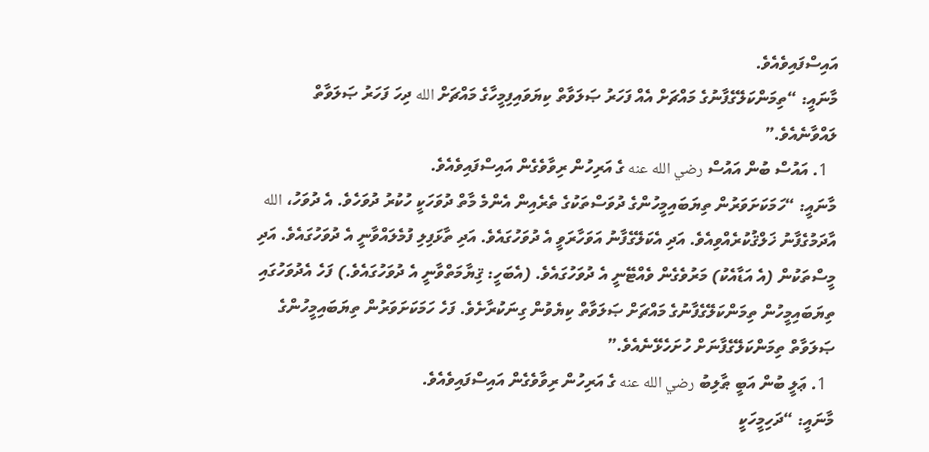އައިސްފައިވެއެވެ.
މާނައީ: “ތިމަންކަލޭގެފާނުގެ މައްޗަށް އެއް ފަހަރު ޞަލަވާތް ކިޔަވައިފިމީހާގެ މައްޗަށް الله ދިހަ ފަހަރު ޞަލަވާތް ލައްވާނެއެވެ.”
  1. އައުސް ބުން އައުސް رضي الله عنه ގެ އަރިހުން ރިވާވެގެން އައިސްފައިވެއެވެ.
މާނައީ: “ހަމަކަށަވަރުން ތިޔަބައިމީހުންގެ ދުވަސްތަކުގެ ތެރެއިން އެންމެ މާތް ދުވަހަކީ ހުކުރު ދުވަހެވެ. އެ ދުވަހު، الله އާދަމުގެފާނު ޚަލްޤުކުރެއްވިއެވެ. އަދި އެކަލޭގެފާނު އަވަހާރަވީ އެ ދުވަހުގައެވެ. އަދި ތާޅަފިލި ފުމެލައްވާނީ އެ ދުވަހުގައެވެ. އަދި މީސްތަކުން (އެ އަޑާއެކު) މަރުވެގެން ވެއްޓޭނީ އެ ދުވަހުގައެވެ. (އެބަހީ: ޤިޔާމަތްވާނީ އެ ދުވަހުގައެވެ.) ފަހެ އެދުވަހުގައި ތިޔަބައިމީހުން ތިމަންކަލޭގެފާނުގެ މައްޗަށް ޞަލަވާތް ކިޔެވުން ގިނަކުރާށެވެ. ފަހެ ހަމަކަށަވަރުން ތިޔަބައިމީހުންގެ ޞަލަވާތް ތިމަންކަލޭގެފާނަށް ހުށަހެޅޭނެއެވެ.”
  1. ޢަލީ ބުން އަބީ ޠާލިބު رضي الله عنه ގެ އަރިހުން ރިވާވެގެން އައިސްފައިވެއެވެ.
މާނައީ: “ދަހިމީހަކީ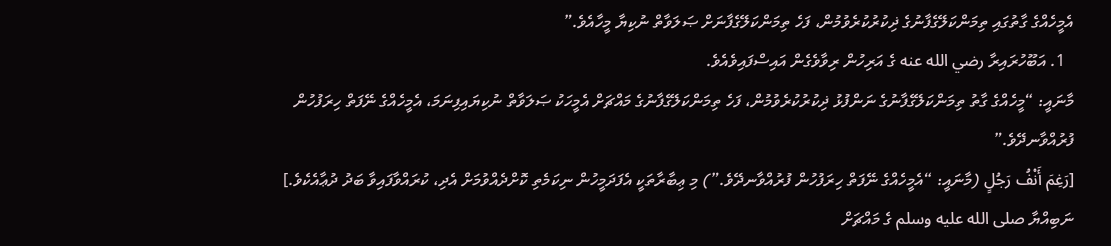އެމީހެއްގެ ގާތުގައި ތިމަންކަލޭގެފާނުގެ ޛިކުރުކުރެވުމުން، ފަހެ ތިމަންކަލޭގެފާނަށް ޞަލަވާތް ނުކިޔާ މީހާއެވެ.”
  1. އަބޫހުރައިރާ رضي الله عنه ގެ އަރިހުން ރިވާވެގެން އައިސްފައިވެއެވެ.
މާނައީ: “މީހެއްގެ ގާތު ތިމަންކަލޭގެފާނުގެ ނަންފުޅު ޛިކުރުކުރެވުމުން، ފަހެ ތިމަންކަލޭގެފާނުގެ މައްޗަށް އެމީހަކު ޞަލަވާތް ނުކިޔައިފިނަމަ، އެމީހެއްގެ ނޭފަތް ހިރަފުހުން ފުރުއްވާނދޭވެ.”
[رَغِمَ أَنْفُ رَجُلٍ (މާނައީ: “އެމީހެއްގެ ނޭފަތް ހިރަފުހުން ފުރުއްވާނދޭވެ.”) މި ޢިބާރާތަކީ އެފަދަމީހުން ނިކަމެތި ކޮށްދެއްވުމަށް އެދި، ކުރައްވާފައިވާ ބަދު ދުޢާއެކެވެ.]
ނަބިއްޔާ صلى الله عليه وسلم ގެ މައްޗަށް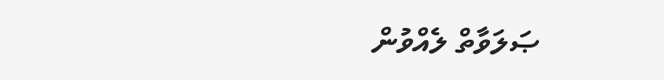ޞަލަވާތް ލެއްވުން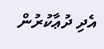އެދި ދުޢާކުރުން